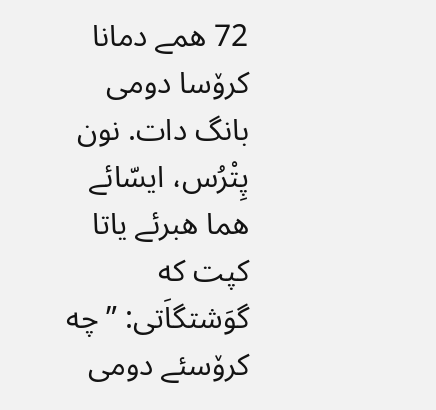72 همے دمانا کرۆسا دومی بانگ دات. نون پِتْرُس، ایسّائے هما هبرئے یاتا کپت که گوَشتگاَتی: ”چه کرۆسئے دومی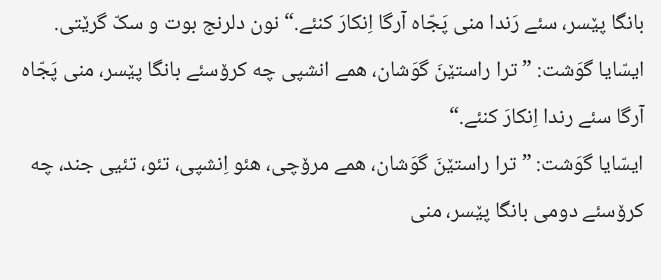بانگا پێسر، سئے رَندا منی پَجّاه آرگا اِنکارَ کنئے.“ نون دلرنج بوت و سکّ گرێتی.
ایسّایا گوَشت: ”ترا راستێنَ گوَشان، همے انشپی چه کرۆسئے بانگا پێسر، منی پَجّاه آرگا سئے رندا اِنکارَ کنئے.“
ایسّایا گوَشت: ”ترا راستێنَ گوَشان، همے مرۆچی، هئو اِنشپی، تئو، تئیی جند، چه کرۆسئے دومی بانگا پێسر، منی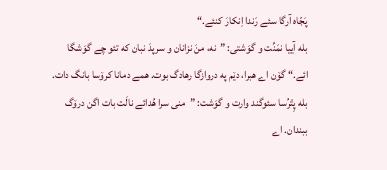پَجّاه آرگا سئے رَندا اِنکارَ کنئے.“
بله آییا نمَنِّت و گوَشتی: ”نه، منَ نزانان و سرپدَ نبان که تئو چے گوَشگا ائے.“ گۆن اے هبرا، دێم په دروازگا رهادگ بوت. همے دمانا کرۆسا بانگ دات.
بله پِتْرُسا سئوگند وارت و گوَشت: ”منی سرا هُدائے نالَت بات اگن درۆگ ببندان. اے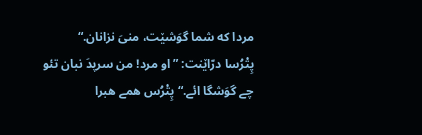مردا که شما گوَشێت، منیَ نزانان.“
پِتْرُسا درّاێنت: ”او مرد! من سرپدَ نبان تئو چے گوَشگا ائے.“ پِتْرُس همے هبرا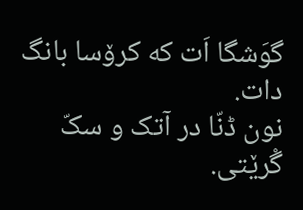گوَشگا اَت که کرۆسا بانگ دات.
نون ڈنّا در آتک و سکّ گْرێتی.